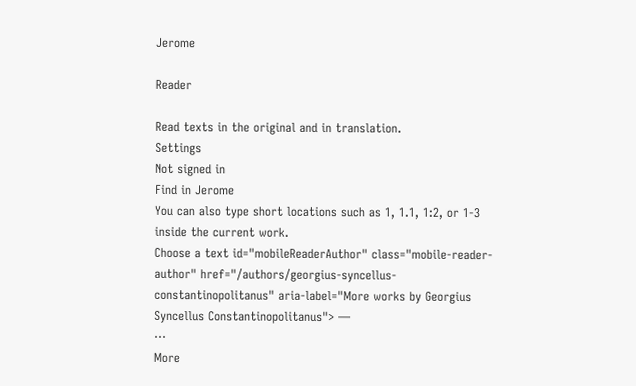Jerome

Reader

Read texts in the original and in translation.
Settings
Not signed in
Find in Jerome
You can also type short locations such as 1, 1.1, 1:2, or 1-3 inside the current work.
Choose a text id="mobileReaderAuthor" class="mobile-reader-author" href="/authors/georgius-syncellus-constantinopolitanus" aria-label="More works by Georgius Syncellus Constantinopolitanus"> —
⋯
More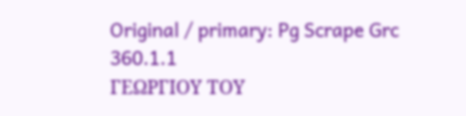Original / primary: Pg Scrape Grc
360.1.1
ΓΕΩΡΓΙΟΥ ΤΟΥ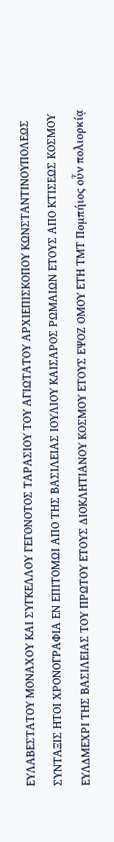ΕΥΛΑΒΕΣΤΑΤΟΥ ΜΟΝΑΧΟΥ ΚΑΙ ΣΥΓΚΕΛΛΟΥ ΓΕΓΟΝΟΤΟΣ ΤΑΡΑΣΙΟΥ ΤΟΥ ΑΓΙΩΤΑΤΟΥ ΑΡΧΙΕΠΙΣΚΟΠΟΥ ΚΩΝΣΤΑΝΤΙΝΟΥΠΟΛΕΩΣ ΣΥΝΤΑΞΙΣ ΗΤΟΙ ΧΡΟΝΟΓΡΑΦΙΑ ΕΝ ΕΠΙΤΟΜΩΙ ΑΠΟ ΤΗΣ ΒΑΣΙΛΕΙΑΣ ΙΟΥΛΙΟΥ ΚΑΙΣΑΡΟΣ ΡΩΜΑΙΩΝ ΕΤΟΥΣ ΑΠΟ ΚΤΙΣΕΩΣ ΚΟΣΜΟΥ ΕΥΛΔΜΕΧΡΙ ΤΗΣ ΒΑΣΙΛΕΙΑΣ ΤΟΥ ΠΡΩΤΟΥ ΕΤΟΥΣ ΔΙΟΚΛΗΤΙΑΝΟΥ ΚΟΣΜΟΥ ΕΤΟΥΣ ΕΨΟΖ ΟΜΟΥ ΕΤΗ ΤΜΤ Πομπήιος οὖν πολιορκίᾳ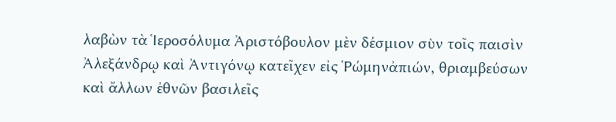λαβὼν τὰ Ἱεροσόλυμα Ἀριστόβουλον μὲν δέσμιον σὺν τοῖς παισὶν Ἀλεξάνδρῳ καὶ Ἀντιγόνῳ κατεῖχεν εἰς Ῥώμηνἀπιών, θριαμβεύσων καὶ ἄλλων ἐθνῶν βασιλεῖς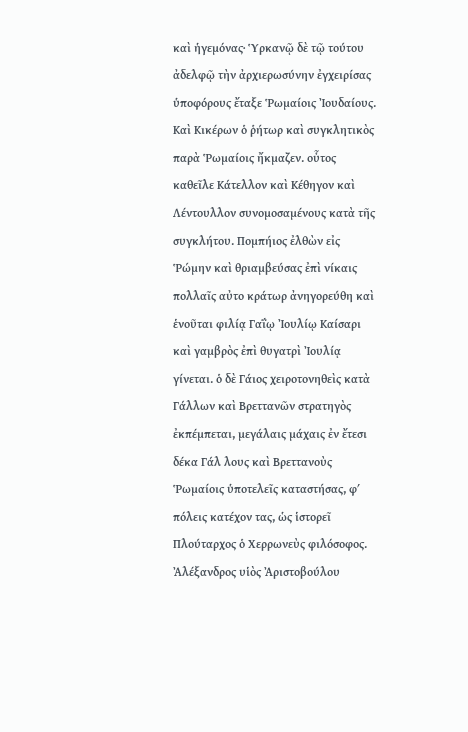καὶ ἡγεμόνας· Ὑρκανῷ δὲ τῷ τούτου ἀδελφῷ τὴν ἀρχιερωσύνην ἐγχειρίσας ὑποφόρους ἔταξε Ῥωμαίοις Ἰουδαίους. Καὶ Κικέρων ὁ ῥήτωρ καὶ συγκλητικὸς παρὰ Ῥωμαίοις ἤκμαζεν. οὗτος καθεῖλε Κάτελλον καὶ Κέθηγον καὶ Λέντουλλον συνομοσαμένους κατὰ τῆς συγκλήτου. Πομπήιος ἐλθὼν εἰς Ῥώμην καὶ θριαμβεύσας ἐπὶ νίκαις πολλαῖς αὐτο κράτωρ ἀνηγορεύθη καὶ ἑνοῦται φιλίᾳ Γαΐῳ Ἰουλίῳ Καίσαρι καὶ γαμβρὸς ἐπὶ θυγατρὶ Ἰουλίᾳ γίνεται. ὁ δὲ Γάιος χειροτονηθεὶς κατὰ Γάλλων καὶ Βρεττανῶν στρατηγὸς ἐκπέμπεται, μεγάλαις μάχαις ἐν ἔτεσι δέκα Γάλ λους καὶ Βρεττανοὺς Ῥωμαίοις ὑποτελεῖς καταστήσας, φʹ πόλεις κατέχον τας, ὡς ἱστορεῖ Πλούταρχος ὁ Χερρωνεὺς φιλόσοφος. Ἀλέξανδρος υἱὸς Ἀριστοβούλου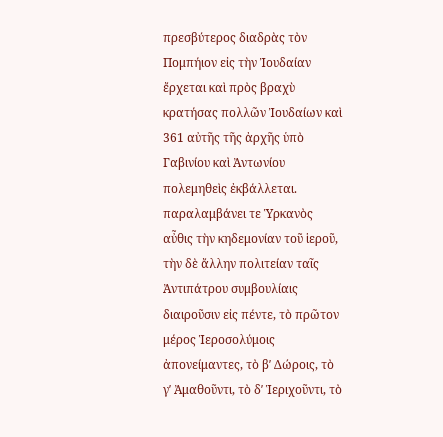πρεσβύτερος διαδρὰς τὸν Πομπήιον εἰς τὴν Ἰουδαίαν ἔρχεται καὶ πρὸς βραχὺ κρατήσας πολλῶν Ἰουδαίων καὶ 361 αὐτῆς τῆς ἀρχῆς ὑπὸ Γαβινίου καὶ Ἀντωνίου πολεμηθεὶς ἐκβάλλεται. παραλαμβάνει τε Ὑρκανὸς αὖθις τὴν κηδεμονίαν τοῦ ἱεροῦ, τὴν δὲ ἄλλην πολιτείαν ταῖς Ἀντιπάτρου συμβουλίαις διαιροῦσιν εἰς πέντε, τὸ πρῶτον μέρος Ἱεροσολύμοις ἀπονείμαντες, τὸ βʹ Δώροις, τὸ γʹ Ἀμαθοῦντι, τὸ δʹ Ἱεριχοῦντι, τὸ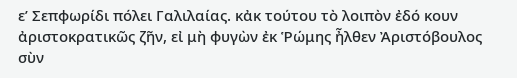εʹ Σεπφωρίδι πόλει Γαλιλαίας. κἀκ τούτου τὸ λοιπὸν ἐδό κουν ἀριστοκρατικῶς ζῆν, εἰ μὴ φυγὼν ἐκ Ῥώμης ἦλθεν Ἀριστόβουλος σὺν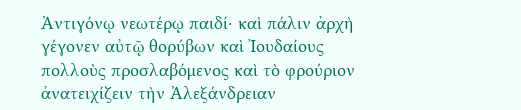Ἀντιγόνῳ νεωτέρῳ παιδί· καὶ πάλιν ἀρχὴ γέγονεν αὐτῷ θορύβων καὶ Ἰουδαίους πολλοὺς προσλαβόμενος καὶ τὸ φρούριον ἀνατειχίζειν τὴν Ἀλεξάνδρειαν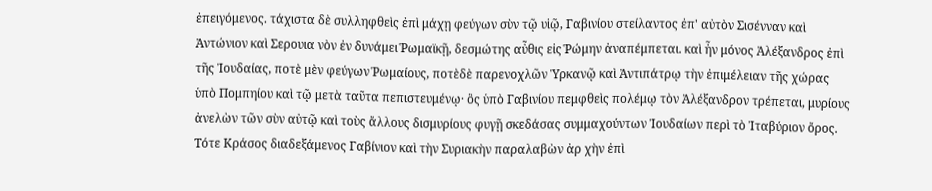ἐπειγόμενος. τάχιστα δὲ συλληφθεὶς ἐπὶ μάχῃ φεύγων σὺν τῷ υἱῷ, Γαβινίου στείλαντος ἐπ' αὐτὸν Σισένναν καὶ Ἀντώνιον καὶ Σερουια νὸν ἐν δυνάμει Ῥωμαϊκῇ, δεσμώτης αὖθις εἰς Ῥώμην ἀναπέμπεται. καὶ ἦν μόνος Ἀλέξανδρος ἐπὶ τῆς Ἰουδαίας, ποτὲ μὲν φεύγων Ῥωμαίους, ποτὲδὲ παρενοχλῶν Ὑρκανῷ καὶ Ἀντιπάτρῳ τὴν ἐπιμέλειαν τῆς χώρας ὑπὸ Πομπηίου καὶ τῷ μετὰ ταῦτα πεπιστευμένῳ· ὃς ὑπὸ Γαβινίου πεμφθεὶς πολέμῳ τὸν Ἀλέξανδρον τρέπεται, μυρίους ἀνελὼν τῶν σὺν αὐτῷ καὶ τοὺς ἄλλους δισμυρίους φυγῇ σκεδάσας συμμαχούντων Ἰουδαίων περὶ τὸ Ἰταβύριον ὄρος. Τότε Κράσος διαδεξάμενος Γαβίνιον καὶ τὴν Συριακὴν παραλαβὼν ἀρ χὴν ἐπὶ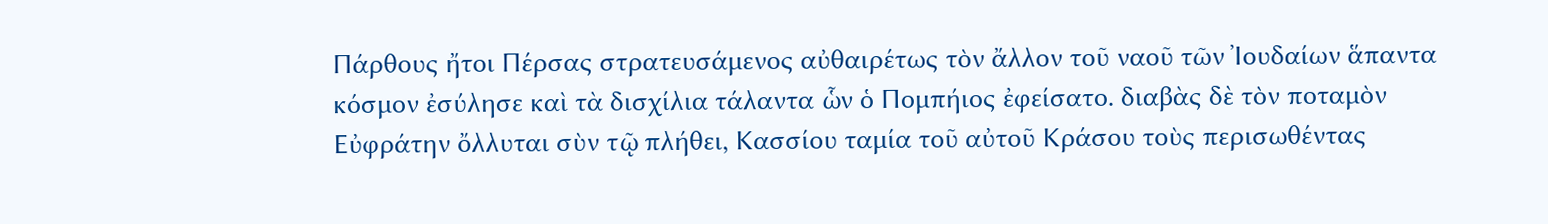Πάρθους ἤτοι Πέρσας στρατευσάμενος αὐθαιρέτως τὸν ἄλλον τοῦ ναοῦ τῶν Ἰουδαίων ἅπαντα κόσμον ἐσύλησε καὶ τὰ δισχίλια τάλαντα ὧν ὁ Πομπήιος ἐφείσατο. διαβὰς δὲ τὸν ποταμὸν Εὐφράτην ὄλλυται σὺν τῷ πλήθει, Κασσίου ταμία τοῦ αὐτοῦ Κράσου τοὺς περισωθέντας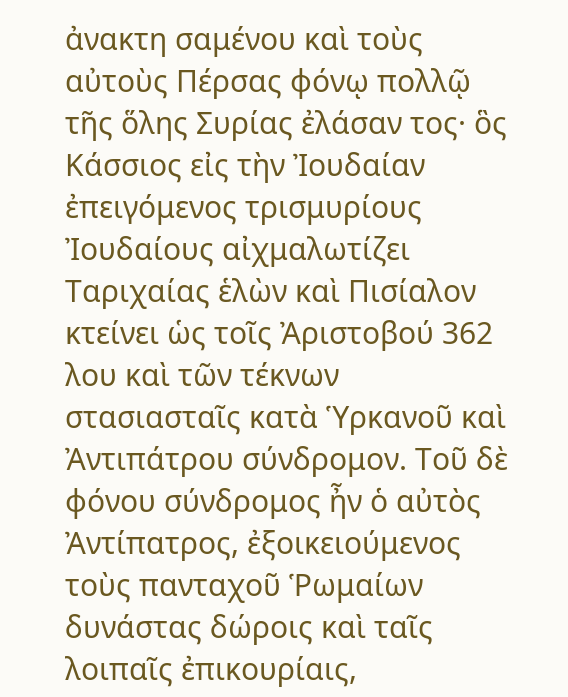ἀνακτη σαμένου καὶ τοὺς αὐτοὺς Πέρσας φόνῳ πολλῷ τῆς ὅλης Συρίας ἐλάσαν τος· ὃς Κάσσιος εἰς τὴν Ἰουδαίαν ἐπειγόμενος τρισμυρίους Ἰουδαίους αἰχμαλωτίζει Ταριχαίας ἑλὼν καὶ Πισίαλον κτείνει ὡς τοῖς Ἀριστοβού 362 λου καὶ τῶν τέκνων στασιασταῖς κατὰ Ὑρκανοῦ καὶ Ἀντιπάτρου σύνδρομον. Τοῦ δὲ φόνου σύνδρομος ἦν ὁ αὐτὸς Ἀντίπατρος, ἐξοικειούμενος τοὺς πανταχοῦ Ῥωμαίων δυνάστας δώροις καὶ ταῖς λοιπαῖς ἐπικουρίαις,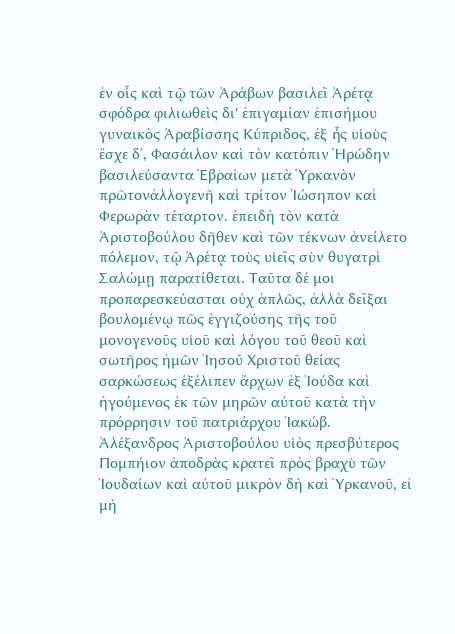ἐν οἷς καὶ τῷ τῶν Ἀράβων βασιλεῖ Ἀρέτᾳ σφόδρα φιλιωθεὶς δι' ἐπιγαμίαν ἐπισήμου γυναικὸς Ἀραβίσσης Κύπριδος, ἐξ ἧς υἱοὺς ἔσχε δʹ, Φασάιλον καὶ τὸν κατόπιν Ἡρώδην βασιλεύσαντα Ἑβραίων μετὰ Ὑρκανὸν πρῶτονἀλλογενῆ καὶ τρίτον Ἰώσηπον καὶ Φερωρὰν τέταρτον. ἐπειδὴ τὸν κατὰ Ἀριστοβούλου δῆθεν καὶ τῶν τέκνων ἀνείλετο πόλεμον, τῷ Ἀρέτᾳ τοὺς υἱεῖς σὺν θυγατρὶ Σαλώμῃ παρατίθεται. Ταῦτα δέ μοι προπαρεσκεύασται οὐχ ἁπλῶς, ἀλλὰ δεῖξαι βουλομένῳ πῶς ἐγγιζούσης τῆς τοῦ μονογενοῦς υἱοῦ καὶ λόγου τοῦ θεοῦ καὶ σωτῆρος ἡμῶν Ἰησοῦ Χριστοῦ θείας σαρκώσεως ἐξέλιπεν ἄρχων ἐξ Ἰούδα καὶ ἡγούμενος ἐκ τῶν μηρῶν αὐτοῦ κατὰ τὴν πρόρρησιν τοῦ πατριάρχου Ἰακώβ. Ἀλέξανδρος Ἀριστοβούλου υἱὸς πρεσβύτερος Πομπήιον ἀποδρὰς κρατεῖ πρὸς βραχὺ τῶν Ἰουδαίων καὶ αὐτοῦ μικρὸν δὴ καὶ Ὑρκανοῦ, εἰ μὴ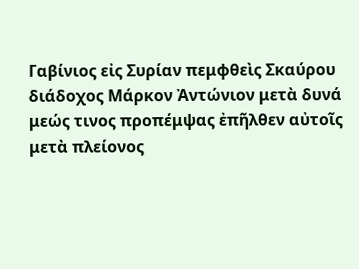Γαβίνιος εἰς Συρίαν πεμφθεὶς Σκαύρου διάδοχος Μάρκον Ἀντώνιον μετὰ δυνά μεώς τινος προπέμψας ἐπῆλθεν αὐτοῖς μετὰ πλείονος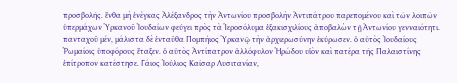προσβολῆς. ἔνθα μὴ ἐνέγκας Ἀλέξανδρος τὴν Ἀντωνίου προσβολὴν Ἀντιπάτρου παρεπομένου καὶ τῶν λοιπῶν ὑπερμάχων Ὑρκανοῦ Ἰουδαίων φεύγει πρὸς τὰ Ἱεροσόλυμα ἑξακισχιλίους ἀποβαλὼν τῇ Ἀντωνίου γενναιότητι. πανταχοῦ μέν, μάλιστα δὲ ἐνταῦθα Πομπήιος Ὑρκανῷ τὴν ἀρχιερωσύνην ἐκύρωσεν. ὁ αὐτὸς Ἰουδαίους Ῥωμαίοις ὑποφόρους ἔταξεν. ὁ αὐτὸς Ἀντίπατρον ἀλλόφυλον Ἡρώδου υἱὸν καὶ πατέρα τῆς Παλαιστίνης ἐπίτροπον κατέστησε. Γάιος Ἰούλιος Καῖσαρ Λυσιτανίαν,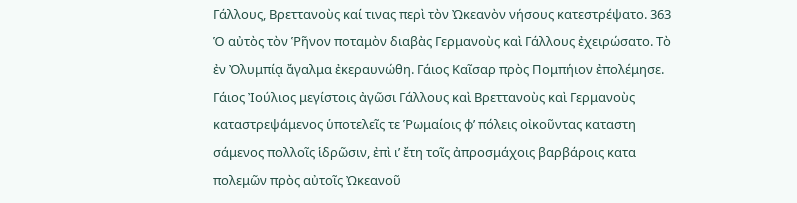Γάλλους, Βρεττανοὺς καί τινας περὶ τὸν Ὠκεανὸν νήσους κατεστρέψατο. 363 Ὁ αὐτὸς τὸν Ῥῆνον ποταμὸν διαβὰς Γερμανοὺς καὶ Γάλλους ἐχειρώσατο. Τὸ ἐν Ὀλυμπίᾳ ἄγαλμα ἐκεραυνώθη. Γάιος Καῖσαρ πρὸς Πομπήιον ἐπολέμησε. Γάιος Ἰούλιος μεγίστοις ἀγῶσι Γάλλους καὶ Βρεττανοὺς καὶ Γερμανοὺς καταστρεψάμενος ὑποτελεῖς τε Ῥωμαίοις φʹ πόλεις οἰκοῦντας καταστη σάμενος πολλοῖς ἱδρῶσιν, ἐπὶ ιʹ ἔτη τοῖς ἀπροσμάχοις βαρβάροις κατα πολεμῶν πρὸς αὐτοῖς Ὠκεανοῦ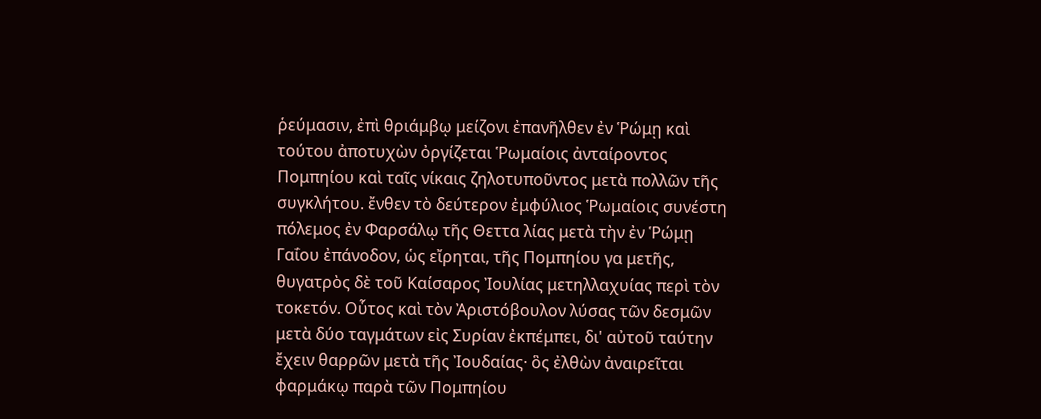ῥεύμασιν, ἐπὶ θριάμβῳ μείζονι ἐπανῆλθεν ἐν Ῥώμῃ καὶ τούτου ἀποτυχὼν ὀργίζεται Ῥωμαίοις ἀνταίροντος Πομπηίου καὶ ταῖς νίκαις ζηλοτυποῦντος μετὰ πολλῶν τῆς συγκλήτου. ἔνθεν τὸ δεύτερον ἐμφύλιος Ῥωμαίοις συνέστη πόλεμος ἐν Φαρσάλῳ τῆς Θεττα λίας μετὰ τὴν ἐν Ῥώμῃ Γαΐου ἐπάνοδον, ὡς εἴρηται, τῆς Πομπηίου γα μετῆς, θυγατρὸς δὲ τοῦ Καίσαρος Ἰουλίας μετηλλαχυίας περὶ τὸν τοκετόν. Οὗτος καὶ τὸν Ἀριστόβουλον λύσας τῶν δεσμῶν μετὰ δύο ταγμάτων εἰς Συρίαν ἐκπέμπει, δι' αὐτοῦ ταύτην ἔχειν θαρρῶν μετὰ τῆς Ἰουδαίας· ὃς ἐλθὼν ἀναιρεῖται φαρμάκῳ παρὰ τῶν Πομπηίου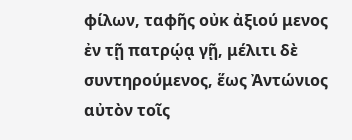φίλων, ταφῆς οὐκ ἀξιού μενος ἐν τῇ πατρῴᾳ γῇ, μέλιτι δὲ συντηρούμενος, ἕως Ἀντώνιος αὐτὸν τοῖς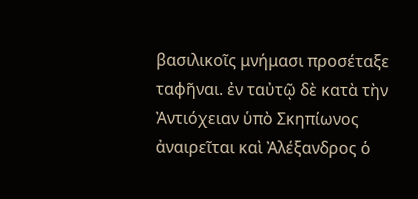βασιλικοῖς μνήμασι προσέταξε ταφῆναι. ἐν ταὐτῷ δὲ κατὰ τὴν Ἀντιόχειαν ὑπὸ Σκηπίωνος ἀναιρεῖται καὶ Ἀλέξανδρος ὁ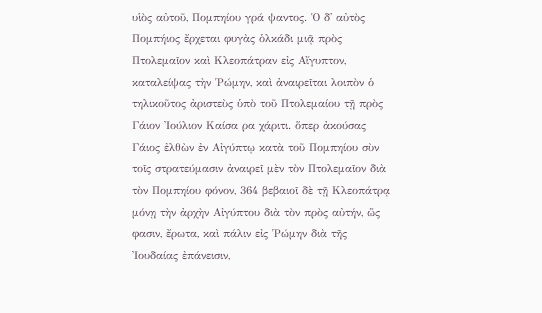υἱὸς αὐτοῦ, Πομπηίου γρά ψαντος. Ὁ δ' αὐτὸς Πομπήιος ἔρχεται φυγὰς ὁλκάδι μιᾷ πρὸς Πτολεμαῖον καὶ Κλεοπάτραν εἰς Αἴγυπτον, καταλείψας τὴν Ῥώμην, καὶ ἀναιρεῖται λοιπὸν ὁ τηλικοῦτος ἀριστεὺς ὑπὸ τοῦ Πτολεμαίου τῇ πρὸς Γάιον Ἰούλιον Καίσα ρα χάριτι. ὅπερ ἀκούσας Γάιος ἐλθὼν ἐν Αἰγύπτῳ κατὰ τοῦ Πομπηίου σὺν τοῖς στρατεύμασιν ἀναιρεῖ μὲν τὸν Πτολεμαῖον διὰ τὸν Πομπηίου φόνον, 364 βεβαιοῖ δὲ τῇ Κλεοπάτρᾳ μόνῃ τὴν ἀρχὴν Αἰγύπτου διὰ τὸν πρὸς αὐτήν, ὥς φασιν, ἔρωτα, καὶ πάλιν εἰς Ῥώμην διὰ τῆς Ἰουδαίας ἐπάνεισιν,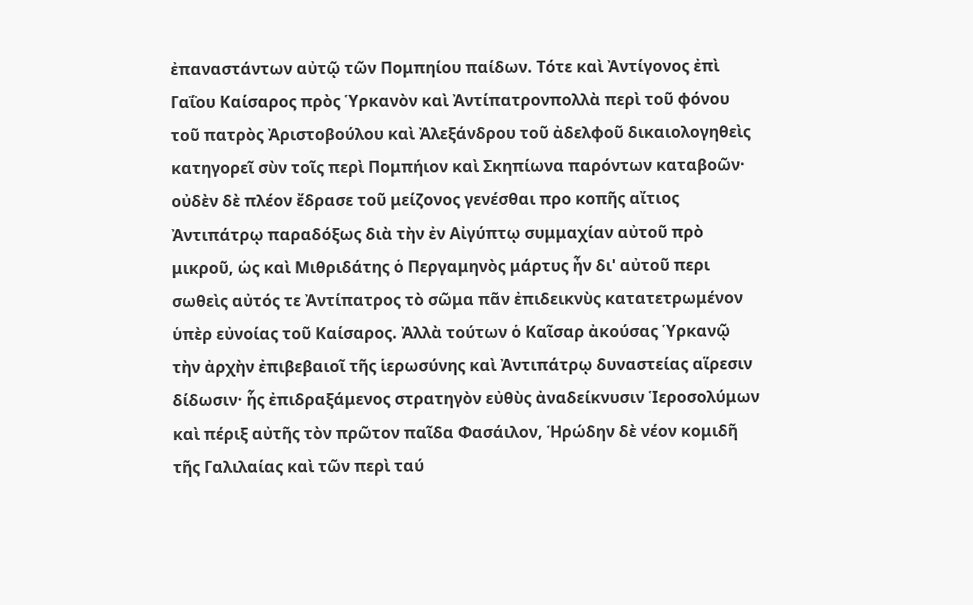ἐπαναστάντων αὐτῷ τῶν Πομπηίου παίδων. Τότε καὶ Ἀντίγονος ἐπὶ Γαΐου Καίσαρος πρὸς Ὑρκανὸν καὶ Ἀντίπατρονπολλὰ περὶ τοῦ φόνου τοῦ πατρὸς Ἀριστοβούλου καὶ Ἀλεξάνδρου τοῦ ἀδελφοῦ δικαιολογηθεὶς κατηγορεῖ σὺν τοῖς περὶ Πομπήιον καὶ Σκηπίωνα παρόντων καταβοῶν· οὐδὲν δὲ πλέον ἔδρασε τοῦ μείζονος γενέσθαι προ κοπῆς αἴτιος Ἀντιπάτρῳ παραδόξως διὰ τὴν ἐν Αἰγύπτῳ συμμαχίαν αὐτοῦ πρὸ μικροῦ, ὡς καὶ Μιθριδάτης ὁ Περγαμηνὸς μάρτυς ἦν δι' αὐτοῦ περι σωθεὶς αὐτός τε Ἀντίπατρος τὸ σῶμα πᾶν ἐπιδεικνὺς κατατετρωμένον ὑπὲρ εὐνοίας τοῦ Καίσαρος. Ἀλλὰ τούτων ὁ Καῖσαρ ἀκούσας Ὑρκανῷ τὴν ἀρχὴν ἐπιβεβαιοῖ τῆς ἱερωσύνης καὶ Ἀντιπάτρῳ δυναστείας αἵρεσιν δίδωσιν· ἧς ἐπιδραξάμενος στρατηγὸν εὐθὺς ἀναδείκνυσιν Ἱεροσολύμων καὶ πέριξ αὐτῆς τὸν πρῶτον παῖδα Φασάιλον, Ἡρώδην δὲ νέον κομιδῆ τῆς Γαλιλαίας καὶ τῶν περὶ ταύ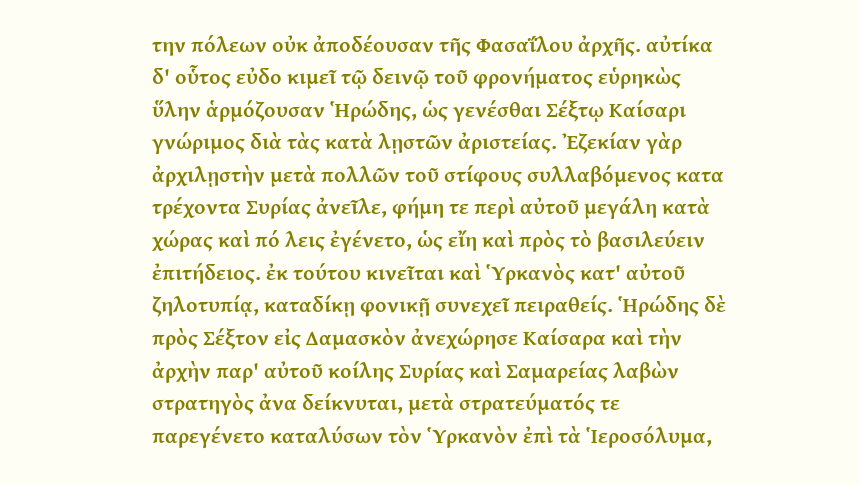την πόλεων οὐκ ἀποδέουσαν τῆς Φασαΐλου ἀρχῆς. αὐτίκα δ' οὗτος εὐδο κιμεῖ τῷ δεινῷ τοῦ φρονήματος εὑρηκὼς ὕλην ἁρμόζουσαν Ἡρώδης, ὡς γενέσθαι Σέξτῳ Καίσαρι γνώριμος διὰ τὰς κατὰ λῃστῶν ἀριστείας. Ἐζεκίαν γὰρ ἀρχιλῃστὴν μετὰ πολλῶν τοῦ στίφους συλλαβόμενος κατα τρέχοντα Συρίας ἀνεῖλε, φήμη τε περὶ αὐτοῦ μεγάλη κατὰ χώρας καὶ πό λεις ἐγένετο, ὡς εἴη καὶ πρὸς τὸ βασιλεύειν ἐπιτήδειος. ἐκ τούτου κινεῖται καὶ Ὑρκανὸς κατ' αὐτοῦ ζηλοτυπίᾳ, καταδίκῃ φονικῇ συνεχεῖ πειραθείς. Ἡρώδης δὲ πρὸς Σέξτον εἰς Δαμασκὸν ἀνεχώρησε Καίσαρα καὶ τὴν ἀρχὴν παρ' αὐτοῦ κοίλης Συρίας καὶ Σαμαρείας λαβὼν στρατηγὸς ἀνα δείκνυται, μετὰ στρατεύματός τε παρεγένετο καταλύσων τὸν Ὑρκανὸν ἐπὶ τὰ Ἱεροσόλυμα,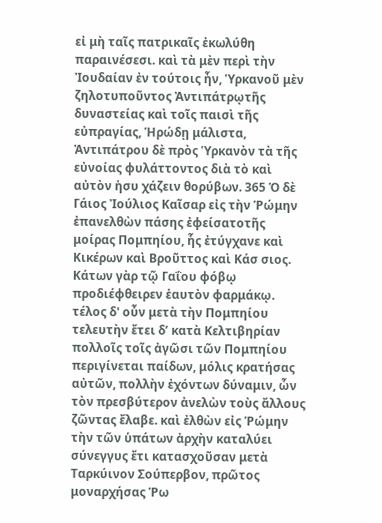εἰ μὴ ταῖς πατρικαῖς ἐκωλύθη παραινέσεσι. καὶ τὰ μὲν περὶ τὴν Ἰουδαίαν ἐν τούτοις ἦν, Ὑρκανοῦ μὲν ζηλοτυποῦντος Ἀντιπάτρῳτῆς δυναστείας καὶ τοῖς παισὶ τῆς εὐπραγίας, Ἡρώδῃ μάλιστα, Ἀντιπάτρου δὲ πρὸς Ὑρκανὸν τὰ τῆς εὐνοίας φυλάττοντος διὰ τὸ καὶ αὐτὸν ἡσυ χάζειν θορύβων. 365 Ὁ δὲ Γάιος Ἰούλιος Καῖσαρ εἰς τὴν Ῥώμην ἐπανελθὼν πάσης ἐφείσατοτῆς μοίρας Πομπηίου, ἧς ἐτύγχανε καὶ Κικέρων καὶ Βροῦττος καὶ Κάσ σιος. Κάτων γὰρ τῷ Γαΐου φόβῳ προδιέφθειρεν ἑαυτὸν φαρμάκῳ. τέλος δ' οὖν μετὰ τὴν Πομπηίου τελευτὴν ἔτει δʹ κατὰ Κελτιβηρίαν πολλοῖς τοῖς ἀγῶσι τῶν Πομπηίου περιγίνεται παίδων, μόλις κρατήσας αὐτῶν, πολλὴν ἐχόντων δύναμιν, ὧν τὸν πρεσβύτερον ἀνελὼν τοὺς ἄλλους ζῶντας ἔλαβε. καὶ ἐλθὼν εἰς Ῥώμην τὴν τῶν ὑπάτων ἀρχὴν καταλύει σύνεγγυς ἔτι κατασχοῦσαν μετὰ Ταρκύινον Σούπερβον, πρῶτος μοναρχήσας Ῥω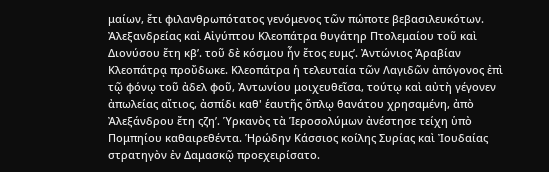μαίων, ἔτι φιλανθρωπότατος γενόμενος τῶν πώποτε βεβασιλευκότων. Ἀλεξανδρείας καὶ Αἰγύπτου Κλεοπάτρα θυγάτηρ Πτολεμαίου τοῦ καὶ Διονύσου ἔτη κβʹ. τοῦ δὲ κόσμου ἦν ἔτος ευμςʹ. Ἀντώνιος Ἀραβίαν Κλεοπάτρᾳ προὔδωκε. Κλεοπάτρα ἡ τελευταία τῶν Λαγιδῶν ἀπόγονος ἐπὶ τῷ φόνῳ τοῦ ἀδελ φοῦ, Ἀντωνίου μοιχευθεῖσα, τούτῳ καὶ αὐτὴ γέγονεν ἀπωλείας αἴτιος, ἀσπίδι καθ' ἑαυτῆς ὅπλῳ θανάτου χρησαμένη, ἀπὸ Ἀλεξάνδρου ἔτη ςζηʹ. Ὑρκανὸς τὰ Ἱεροσολύμων ἀνέστησε τείχη ὑπὸ Πομπηίου καθαιρεθέντα. Ἡρώδην Κάσσιος κοίλης Συρίας καὶ Ἰουδαίας στρατηγὸν ἐν Δαμασκῷ προεχειρίσατο.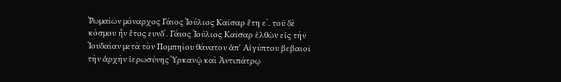Ῥωμαίων μόναρχος Γάιος Ἰούλιος Καῖσαρ ἔτη εʹ. τοῦ δὲ κόσμου ἦν ἔτος ευνδʹ. Γάιος Ἰούλιος Καῖσαρ ἐλθὼν εἰς τὴν Ἰουδαίαν μετὰ τὸν Πομπηίου θάνατον ἀπ' Αἰγύπτου βεβαιοῖ τὴν ἀρχὴν ἱερωσύνης Ὑρκανῷ καὶ Ἀντιπάτρῳ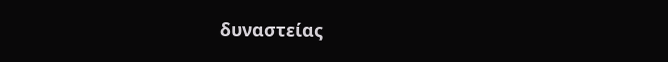δυναστείας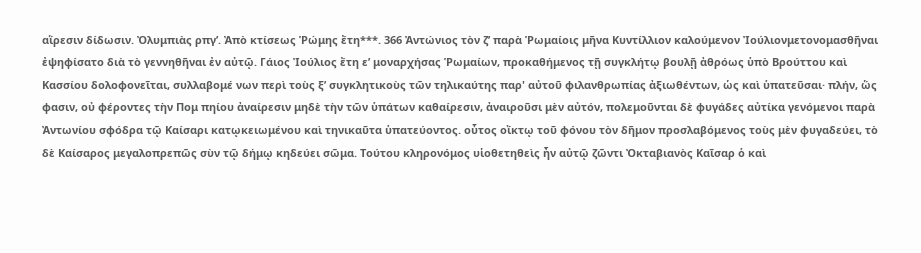αἵρεσιν δίδωσιν. Ὀλυμπιὰς ρπγʹ. Ἀπὸ κτίσεως Ῥώμης ἔτη***. 366 Ἀντώνιος τὸν ζʹ παρὰ Ῥωμαίοις μῆνα Κυντίλλιον καλούμενον Ἰούλιονμετονομασθῆναι ἐψηφίσατο διὰ τὸ γεννηθῆναι ἐν αὐτῷ. Γάιος Ἰούλιος ἔτη εʹ μοναρχήσας Ῥωμαίων, προκαθήμενος τῇ συγκλήτῳ βουλῇ ἀθρόως ὑπὸ Βρούττου καὶ Κασσίου δολοφονεῖται, συλλαβομέ νων περὶ τοὺς ξʹ συγκλητικοὺς τῶν τηλικαύτης παρ' αὐτοῦ φιλανθρωπίας ἀξιωθέντων, ὡς καὶ ὑπατεῦσαι· πλήν, ὥς φασιν, οὐ φέροντες τὴν Πομ πηίου ἀναίρεσιν μηδὲ τὴν τῶν ὑπάτων καθαίρεσιν, ἀναιροῦσι μὲν αὐτόν, πολεμοῦνται δὲ φυγάδες αὐτίκα γενόμενοι παρὰ Ἀντωνίου σφόδρα τῷ Καίσαρι κατῳκειωμένου καὶ τηνικαῦτα ὑπατεύοντος. οὗτος οἴκτῳ τοῦ φόνου τὸν δῆμον προσλαβόμενος τοὺς μὲν φυγαδεύει, τὸ δὲ Καίσαρος μεγαλοπρεπῶς σὺν τῷ δήμῳ κηδεύει σῶμα. Τούτου κληρονόμος υἱοθετηθεὶς ἦν αὐτῷ ζῶντι Ὀκταβιανὸς Καῖσαρ ὁ καὶ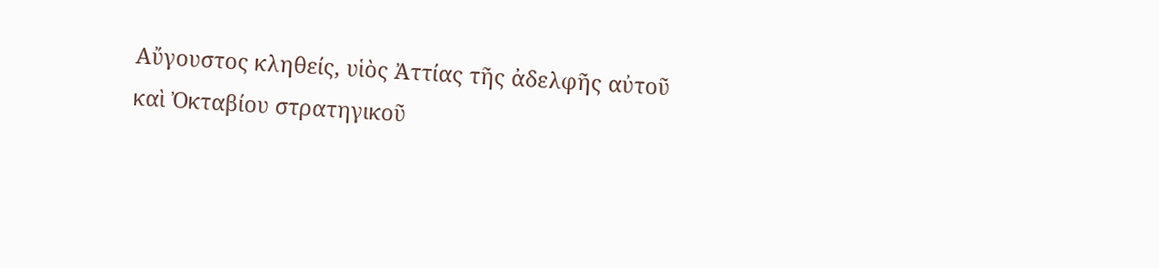Αὔγουστος κληθείς, υἱὸς Ἀττίας τῆς ἀδελφῆς αὐτοῦ καὶ Ὀκταβίου στρατηγικοῦ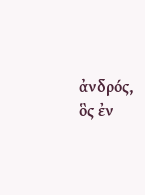ἀνδρός, ὃς ἐν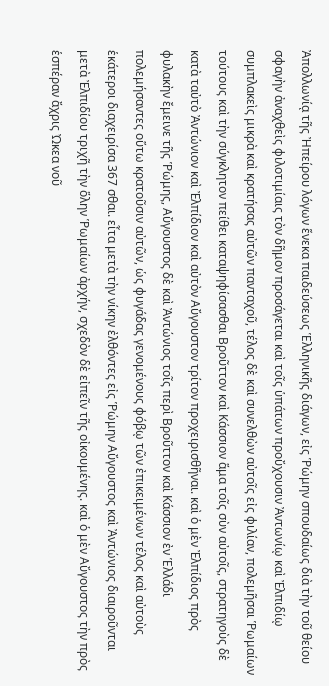Ἀπολλωνίᾳ τῆς Ἠπείρου λόγων ἕνεκα παιδεύσεως Ἑλληνικῆς διάγων, εἰς Ῥώμην σπουδαίως διὰ τὴν τοῦ θείου σφαγὴν ἀναχθεὶς φιλοτιμίαις τὸν δῆμον προσάγεται καὶ τοῖς ὑπάτων προὔχουσιν Ἀντωνίῳ καὶ Ἐλπιδίῳ συμπλακεὶς μικρὰ καὶ κρατήσας αὐτῶν πανταχοῦ, τέλος δὲ καὶ συνελθὼν αὐτοῖς εἰς φιλίαν, πολεμῆσαι Ῥωμαίων τούτους καὶ τὴν σύγκλητον πείθει καταψηφίσασθαι Βροῦττον καὶ Κάσσιον ἅμα τοῖς σὺν αὐτοῖς, στρατηγοὺς δὲ κατὰ ταὐτὸ Ἀντώνιον καὶ Ἐλπίδιον καὶ αὐτὸν Αὔγουστον τρίτον προχειρισθῆναι. καὶ ὁ μὲν Ἐλπίδιος πρὸς φυλακὴν ἔμεινε τῆς Ῥώμης, Αὔγουστος δὲ καὶ Ἀντώνιος τοῖς περὶ Βροῦττον καὶ Κάσσιον ἐν Ἑλλάδι πολεμήσαντες οὕτω κρατοῦσιν αὐτῶν, ὡς φυγάδας γενομένους φόβῳ τῶν ἐπικειμένων τέλος καὶ αὐτοὺς ἑκάτεροι διαχειρίσα 367 σθαι. εἶτα μετὰ τὴν νίκην ἐλθόντες εἰς Ῥώμην Αὔγουστος καὶ Ἀντώνιος διαιροῦνται μετὰ Ἐλπιδίου τριχῆ τὴν ὅλην Ῥωμαίων ἀρχήν, σχεδὸν δὲ εἰπεῖν τῆς οἰκουμένης. καὶ ὁ μὲν Αὔγουστος τὴν πρὸς ἑσπέραν ἄχρις Ὠκεα νοῦ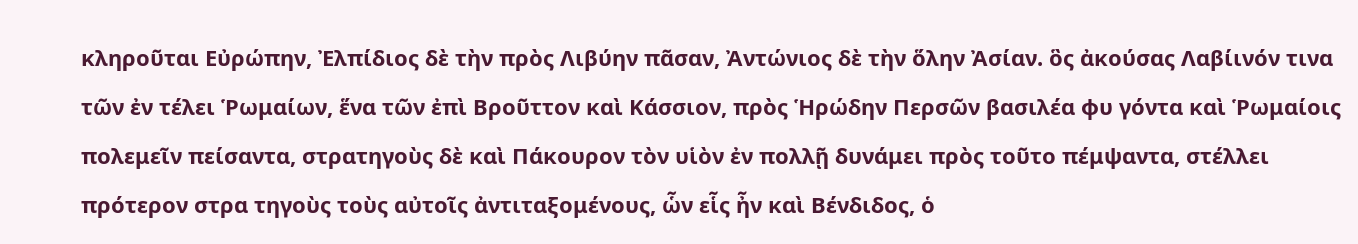κληροῦται Εὐρώπην, Ἐλπίδιος δὲ τὴν πρὸς Λιβύην πᾶσαν, Ἀντώνιος δὲ τὴν ὅλην Ἀσίαν. ὃς ἀκούσας Λαβίινόν τινα τῶν ἐν τέλει Ῥωμαίων, ἕνα τῶν ἐπὶ Βροῦττον καὶ Κάσσιον, πρὸς Ἡρώδην Περσῶν βασιλέα φυ γόντα καὶ Ῥωμαίοις πολεμεῖν πείσαντα, στρατηγοὺς δὲ καὶ Πάκουρον τὸν υἱὸν ἐν πολλῇ δυνάμει πρὸς τοῦτο πέμψαντα, στέλλει πρότερον στρα τηγοὺς τοὺς αὐτοῖς ἀντιταξομένους, ὧν εἷς ἦν καὶ Βένδιδος, ὁ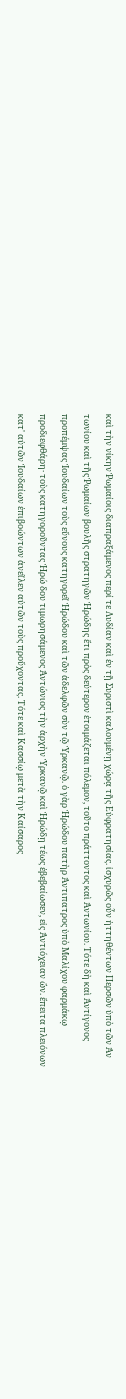καὶ τὴν νίκην Ῥωμαίοις διαπραξάμενος περί τε Λυδίαν καὶ ἐν τῇ Συριστὶ καλουμένῃ χώρᾳ τῆς Εὐφρατησίας. ἰσχυρῶς οὖν ἡττηθέντων Περσῶν ὑπὸ τῶν Ἀν τωνίου καὶ τῆς Ῥωμαίων βουλῆς στρατηγῶν Ἡρώδης ἔτι πρὸς δεύτερον ἑτοιμάζεται πόλεμον, τοῦτο πράττοντος καὶ Ἀντωνίου. Τότε δὴ καὶ Ἀντίγονος προπέμψας Ἰουδαίων τοὺς εὔνους κατηγορεῖ Ἡρώδου καὶ τῶν ἀδελφῶν σὺν τῷ Ὑρκανῷ. ὁ γὰρ Ἡρώδου πατὴρ Ἀντιπατρος ὑπὸ Μαλίχου φαρμάκῳ προδιεφθάρη· τοὺς κατηγοροῦντας Ἡρώ δου τιμωρησάμενος Ἀντώνιος τὴν ἀρχὴν Ὑρκανῷ καὶ Ἡρώδῃ τέως ἐβεβαίωσεν, εἰς Ἀντιόχειαν ὤν. ἔπειτα πλειόνων κατ' αὐτῶν Ἰουδαίων ἐπιβοώντων ἀνεῖλεν αὐτῶν τοὺς προὔχοντας. Τότε καὶ Κασσίῳ μετὰ τὴν Καίσαρος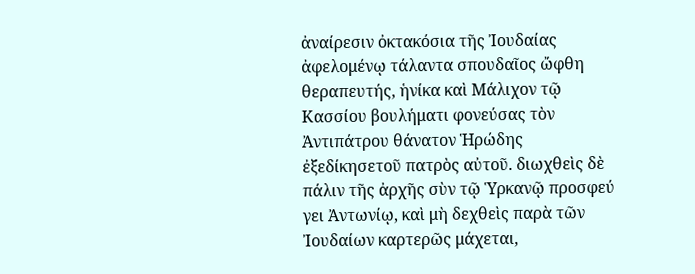ἀναίρεσιν ὀκτακόσια τῆς Ἰουδαίας ἀφελομένῳ τάλαντα σπουδαῖος ὤφθη θεραπευτής, ἡνίκα καὶ Μάλιχον τῷ Κασσίου βουλήματι φονεύσας τὸν Ἀντιπάτρου θάνατον Ἡρώδης ἐξεδίκησετοῦ πατρὸς αὐτοῦ. διωχθεὶς δὲ πάλιν τῆς ἀρχῆς σὺν τῷ Ὑρκανῷ προσφεύ γει Ἀντωνίῳ, καὶ μὴ δεχθεὶς παρὰ τῶν Ἰουδαίων καρτερῶς μάχεται,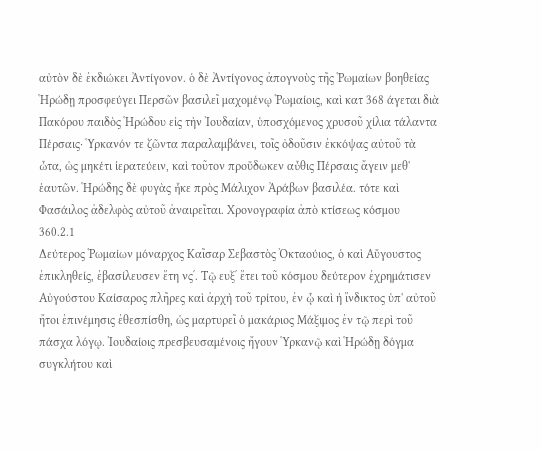αὐτὸν δὲ ἐκδιώκει Ἀντίγονον. ὁ δὲ Ἀντίγονος ἀπογνοὺς τῆς Ῥωμαίων βοηθείας Ἡρώδῃ προσφεύγει Περσῶν βασιλεῖ μαχομένῳ Ῥωμαίοις, καὶ κατ 368 άγεται διὰ Πακόρου παιδὸς Ἡρώδου εἰς τὴν Ἰουδαίαν, ὑποσχόμενος χρυσοῦ χίλια τάλαντα Πέρσαις· Ὑρκανόν τε ζῶντα παραλαμβάνει, τοῖς ὀδοῦσιν ἐκκόψας αὐτοῦ τὰ ὦτα, ὡς μηκέτι ἱερατεύειν, καὶ τοῦτον προὔδωκεν αὖθις Πέρσαις ἄγειν μεθ' ἑαυτῶν. Ἡρώδης δὲ φυγὰς ἧκε πρὸς Μάλιχον Ἀράβων βασιλέα. τότε καὶ Φασάιλος ἀδελφὸς αὐτοῦ ἀναιρεῖται. Χρονογραφία ἀπὸ κτίσεως κόσμου
360.2.1
Δεύτερος Ῥωμαίων μόναρχος Καῖσαρ Σεβαστὸς Ὀκταούιος, ὁ καὶ Αὔγουστος ἐπικληθείς, ἐβασίλευσεν ἔτη νςʹ. Τῷ ευξʹ ἔτει τοῦ κόσμου δεύτερον ἐχρημάτισεν Αὐγούστου Καίσαρος πλῆρες καὶ ἀρχὴ τοῦ τρίτου, ἐν ᾧ καὶ ἡ ἴνδικτος ὑπ' αὐτοῦ ἤτοι ἐπινέμησις ἐθεσπίσθη, ὡς μαρτυρεῖ ὁ μακάριος Μάξιμος ἐν τῷ περὶ τοῦ πάσχα λόγῳ. Ἰουδαίοις πρεσβευσαμένοις ἤγουν Ὑρκανῷ καὶ Ἡρώδῃ δόγμα συγκλήτου καὶ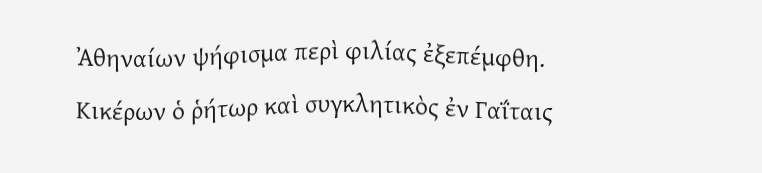Ἀθηναίων ψήφισμα περὶ φιλίας ἐξεπέμφθη. Κικέρων ὁ ῥήτωρ καὶ συγκλητικὸς ἐν Γαΐταις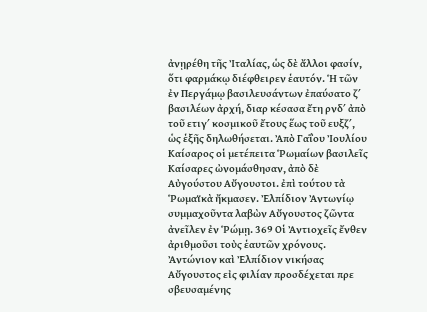ἀνῃρέθη τῆς Ἰταλίας, ὡς δὲ ἄλλοι φασίν, ὅτι φαρμάκῳ διέφθειρεν ἑαυτόν. Ἡ τῶν ἐν Περγάμῳ βασιλευσάντων ἐπαύσατο ζʹ βασιλέων ἀρχή, διαρ κέσασα ἔτη ρνδʹ ἀπὸ τοῦ ετιγʹ κοσμικοῦ ἔτους ἕως τοῦ ευξζʹ, ὡς ἑξῆς δηλωθήσεται. Ἀπὸ Γαΐου Ἰουλίου Καίσαρος οἱ μετέπειτα Ῥωμαίων βασιλεῖς Καίσαρες ὠνομάσθησαν, ἀπὸ δὲ Αὐγούστου Αὔγουστοι. ἐπὶ τούτου τὰ Ῥωμαϊκὰ ἤκμασεν. Ἐλπίδιον Ἀντωνίῳ συμμαχοῦντα λαβὼν Αὔγουστος ζῶντα ἀνεῖλεν ἐν Ῥώμῃ. 369 Οἱ Ἀντιοχεῖς ἔνθεν ἀριθμοῦσι τοὺς ἑαυτῶν χρόνους. Ἀντώνιον καὶ Ἐλπίδιον νικήσας Αὔγουστος εἰς φιλίαν προσδέχεται πρε σβευσαμένης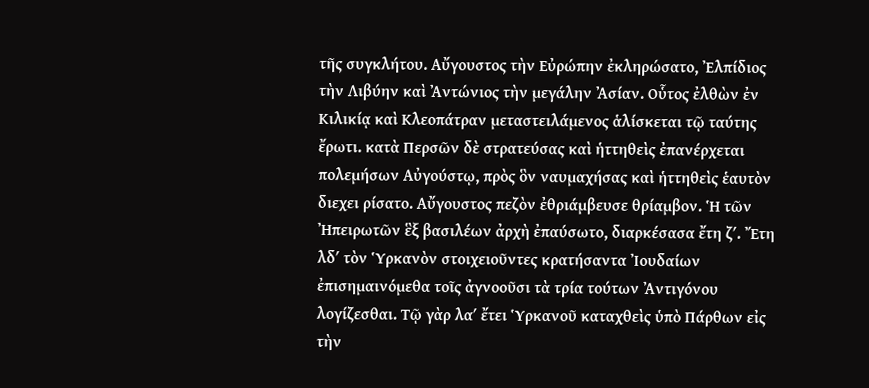τῆς συγκλήτου. Αὔγουστος τὴν Εὐρώπην ἐκληρώσατο, Ἐλπίδιος τὴν Λιβύην καὶ Ἀντώνιος τὴν μεγάλην Ἀσίαν. Οὗτος ἐλθὼν ἐν Κιλικίᾳ καὶ Κλεοπάτραν μεταστειλάμενος ἁλίσκεται τῷ ταύτης ἔρωτι. κατὰ Περσῶν δὲ στρατεύσας καὶ ἡττηθεὶς ἐπανέρχεται πολεμήσων Αὐγούστῳ, πρὸς ὃν ναυμαχήσας καὶ ἡττηθεὶς ἑαυτὸν διεχει ρίσατο. Αὔγουστος πεζὸν ἐθριάμβευσε θρίαμβον. Ἡ τῶν Ἠπειρωτῶν ἓξ βασιλέων ἀρχὴ ἐπαύσωτο, διαρκέσασα ἔτη ζʹ. Ἔτη λδʹ τὸν Ὑρκανὸν στοιχειοῦντες κρατήσαντα Ἰουδαίων ἐπισημαινόμεθα τοῖς ἀγνοοῦσι τὰ τρία τούτων Ἀντιγόνου λογίζεσθαι. Τῷ γὰρ λαʹ ἔτει Ὑρκανοῦ καταχθεὶς ὑπὸ Πάρθων εἰς τὴν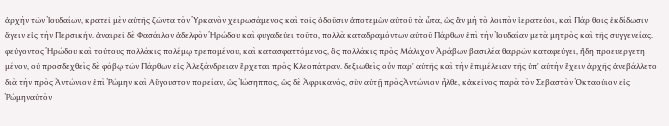ἀρχὴν τῶν Ἰουδαίων, κρατεῖ μὲν αὐτῆς ζῶντα τὸν Ὑρκανὸν χειρωσάμενος καὶ τοῖς ὀδοῦσιν ἀποτεμὼν αὐτοῦ τὰ ὦτα, ὡς ἂν μὴ τὸ λοιπὸν ἱερατεύοι, καὶ Πάρ θοις ἐκδίδωσιν ἄγειν εἰς τὴν Περσικήν. ἀναιρεῖ δὲ Φασάιλον ἀδελφὸν Ἡρώδου καὶ φυγαδεύει τοῦτο, πολλὰ καταδραμόντων αὐτοῦ Πάρθων ἐπὶ τὴν Ἰουδαίαν μετὰ μητρὸς καὶ τῆς συγγενείας. φεύγοντος Ἡρώδου καὶ τούτους πολλάκις πολέμῳ τρεπομένου, καὶ κατασφαττόμενος, ὃς πολλάκις πρὸς Μάλιχον Ἀράβων βασιλέα θαρρῶν καταφεύγει, ἤδη προευεργετη μένον, οὐ προσδεχθεὶς δὲ φόβῳ τῶν Πάρθων εἰς Ἀλεξάνδρειαν ἔρχεται πρὸς Κλεοπάτραν. δεξιωθεὶς οὖν παρ' αὐτῆς καὶ τὴν ἐπιμέλειαν τῆς ὑπ' αὐτὴν ἔχειν ἀρχῆς ἀνεβάλλετο διὰ τὴν πρὸς Ἀντώνιον ἐπὶ Ῥώμην καὶ Αὔγουστον πορείαν, ὡς Ἰώσηππος, ὡς δὲ Ἀφρικανός, σὺν αὐτῇ πρὸςἈντώνιον ἦλθε, κἀκεῖνος παρὰ τὸν Σεβαστὸν Ὀκταούιον εἰς Ῥώμηναὐτὸν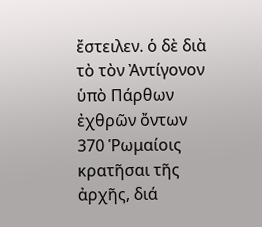ἔστειλεν. ὁ δὲ διὰ τὸ τὸν Ἀντίγονον ὑπὸ Πάρθων ἐχθρῶν ὄντων 370 Ῥωμαίοις κρατῆσαι τῆς ἀρχῆς, διά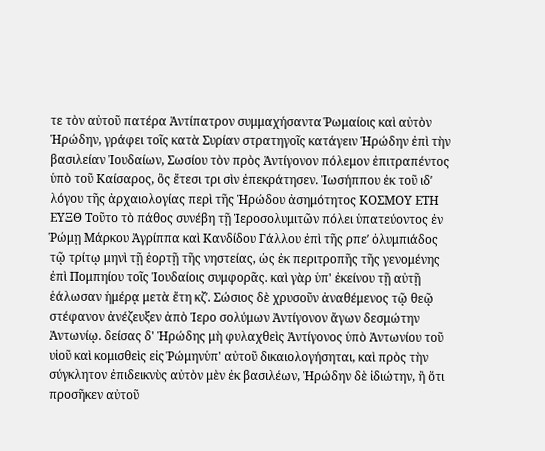τε τὸν αὐτοῦ πατέρα Ἀντίπατρον συμμαχήσαντα Ῥωμαίοις καὶ αὐτὸν Ἡρώδην, γράφει τοῖς κατὰ Συρίαν στρατηγοῖς κατάγειν Ἡρώδην ἐπὶ τὴν βασιλείαν Ἰουδαίων, Σωσίου τὸν πρὸς Ἀντίγονον πόλεμον ἐπιτραπέντος ὑπὸ τοῦ Καίσαρος, ὃς ἔτεσι τρι σὶν ἐπεκράτησεν. Ἰωσήππου ἐκ τοῦ ιδʹ λόγου τῆς ἀρχαιολογίας περὶ τῆς Ἡρώδου ἀσημότητος ΚΟΣΜΟΥ ΕΤΗ ΕΥΞΘ Τοῦτο τὸ πάθος συνέβη τῇ Ἱεροσολυμιτῶν πόλει ὑπατεύοντος ἐν Ῥώμῃ Μάρκου Ἀγρίππα καὶ Κανδίδου Γάλλου ἐπὶ τῆς ρπεʹ ὀλυμπιάδος τῷ τρίτῳ μηνὶ τῇ ἑορτῇ τῆς νηστείας, ὡς ἐκ περιτροπῆς τῆς γενομένης ἐπὶ Πομπηίου τοῖς Ἰουδαίοις συμφορᾶς. καὶ γὰρ ὑπ' ἐκείνου τῇ αὐτῇ ἑάλωσαν ἡμέρᾳ μετὰ ἔτη κζʹ. Σώσιος δὲ χρυσοῦν ἀναθέμενος τῷ θεῷ στέφανον ἀνέζευξεν ἀπὸ Ἱερο σολύμων Ἀντίγονον ἄγων δεσμώτην Ἀντωνίῳ. δείσας δ' Ἡρώδης μὴ φυλαχθεὶς Ἀντίγονος ὑπὸ Ἀντωνίου τοῦ υἱοῦ καὶ κομισθεὶς εἰς Ῥώμηνὑπ' αὐτοῦ δικαιολογήσηται, καὶ πρὸς τὴν σύγκλητον ἐπιδεικνὺς αὐτὸν μὲν ἐκ βασιλέων, Ἡρώδην δὲ ἰδιώτην, ἢ ὅτι προσῆκεν αὐτοῦ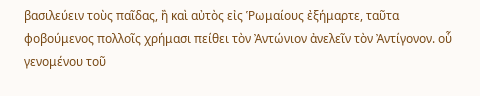βασιλεύειν τοὺς παῖδας, ἢ καὶ αὐτὸς εἰς Ῥωμαίους ἐξήμαρτε, ταῦτα φοβούμενος πολλοῖς χρήμασι πείθει τὸν Ἀντώνιον ἀνελεῖν τὸν Ἀντίγονον. οὗ γενομένου τοῦ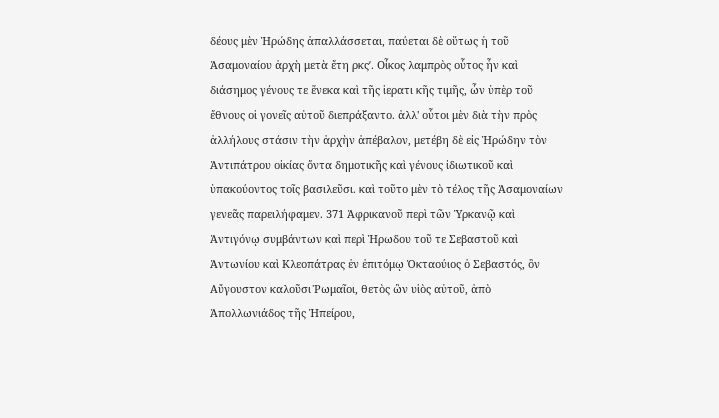δέους μὲν Ἡρώδης ἀπαλλάσσεται, παύεται δὲ οὕτως ἡ τοῦ Ἀσαμοναίου ἀρχὴ μετὰ ἔτη ρκςʹ. Οἶκος λαμπρὸς οὗτος ἦν καὶ διάσημος γένους τε ἕνεκα καὶ τῆς ἱερατι κῆς τιμῆς, ὧν ὑπὲρ τοῦ ἔθνους οἱ γονεῖς αὐτοῦ διεπράξαντο. ἀλλ' οὗτοι μὲν διὰ τὴν πρὸς ἀλλήλους στάσιν τὴν ἀρχὴν ἀπέβαλον, μετέβη δὲ εἰς Ἡρώδην τὸν Ἀντιπάτρου οἰκίας ὄντα δημοτικῆς καὶ γένους ἰδιωτικοῦ καὶ ὑπακούοντος τοῖς βασιλεῦσι. καὶ τοῦτο μὲν τὸ τέλος τῆς Ἀσαμοναίων γενεᾶς παρειλήφαμεν. 371 Ἀφρικανοῦ περὶ τῶν Ὑρκανῷ καὶ Ἀντιγόνῳ συμβάντων καὶ περὶ Ἡρωδου τοῦ τε Σεβαστοῦ καὶ Ἀντωνίου καὶ Κλεοπάτρας ἐν ἐπιτόμῳ Ὀκταούιος ὁ Σεβαστός, ὃν Αὔγουστον καλοῦσι Ῥωμαῖοι, θετὸς ὢν υἱὸς αὐτοῦ, ἀπὸ Ἀπολλωνιάδος τῆς Ἠπείρου,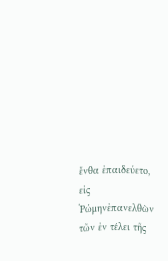ἔνθα ἐπαιδεύετο, εἰς Ῥώμηνἐπανελθὼν τῶν ἐν τέλει τῆς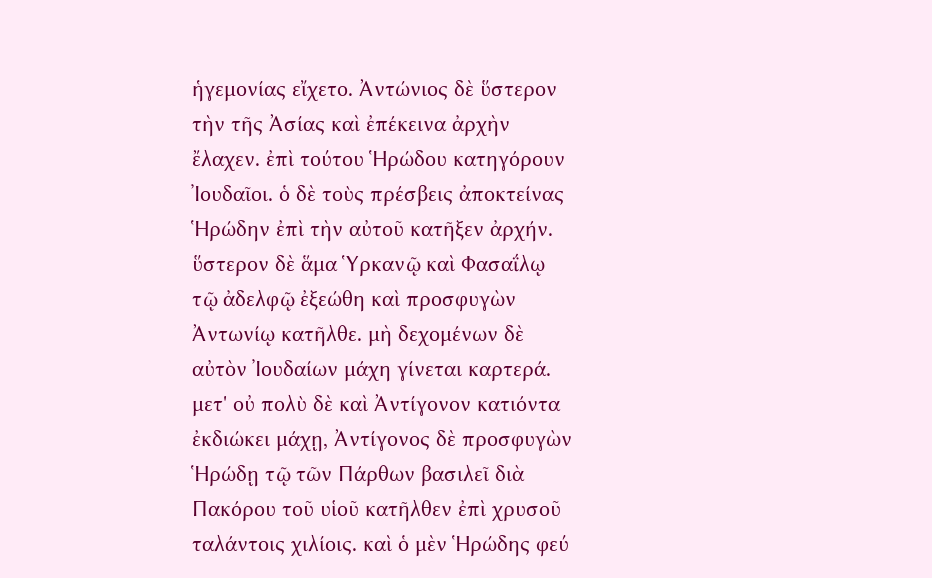ἡγεμονίας εἴχετο. Ἀντώνιος δὲ ὕστερον τὴν τῆς Ἀσίας καὶ ἐπέκεινα ἀρχὴν ἔλαχεν. ἐπὶ τούτου Ἡρώδου κατηγόρουν Ἰουδαῖοι. ὁ δὲ τοὺς πρέσβεις ἀποκτείνας Ἡρώδην ἐπὶ τὴν αὐτοῦ κατῆξεν ἀρχήν. ὕστερον δὲ ἅμα Ὑρκανῷ καὶ Φασαΐλῳ τῷ ἀδελφῷ ἐξεώθη καὶ προσφυγὼν Ἀντωνίῳ κατῆλθε. μὴ δεχομένων δὲ αὐτὸν Ἰουδαίων μάχη γίνεται καρτερά. μετ' οὐ πολὺ δὲ καὶ Ἀντίγονον κατιόντα ἐκδιώκει μάχῃ, Ἀντίγονος δὲ προσφυγὼν Ἡρώδῃ τῷ τῶν Πάρθων βασιλεῖ διὰ Πακόρου τοῦ υἱοῦ κατῆλθεν ἐπὶ χρυσοῦ ταλάντοις χιλίοις. καὶ ὁ μὲν Ἡρώδης φεύ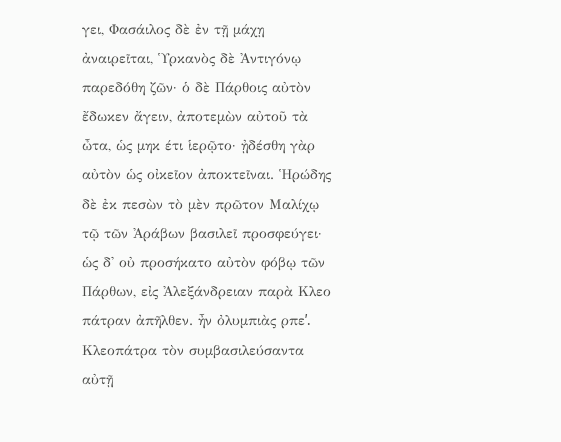γει, Φασάιλος δὲ ἐν τῇ μάχῃ ἀναιρεῖται, Ὑρκανὸς δὲ Ἀντιγόνῳ παρεδόθη ζῶν· ὁ δὲ Πάρθοις αὐτὸν ἔδωκεν ἄγειν, ἀποτεμὼν αὐτοῦ τὰ ὦτα, ὡς μηκ έτι ἱερῷτο· ᾐδέσθη γὰρ αὐτὸν ὡς οἰκεῖον ἀποκτεῖναι. Ἡρώδης δὲ ἐκ πεσὼν τὸ μὲν πρῶτον Μαλίχῳ τῷ τῶν Ἀράβων βασιλεῖ προσφεύγει· ὡς δ' οὐ προσήκατο αὐτὸν φόβῳ τῶν Πάρθων, εἰς Ἀλεξάνδρειαν παρὰ Κλεο πάτραν ἀπῆλθεν. ἦν ὀλυμπιὰς ρπεʹ. Κλεοπάτρα τὸν συμβασιλεύσαντα αὐτῇ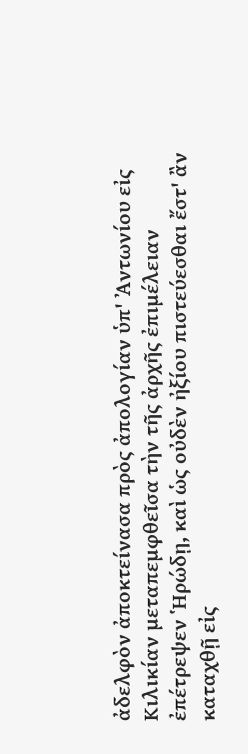ἀδελφὸν ἀποκτείνασα πρὸς ἀπολογίαν ὑπ' Ἀντωνίου εἰς Κιλικίαν μεταπεμφθεῖσα τὴν τῆς ἀρχῆς ἐπιμέλειαν ἐπέτρεψεν Ἡρώδῃ, καὶ ὡς οὐδὲν ἠξίου πιστεύεσθαι ἔστ' ἂν καταχθῇ εἰς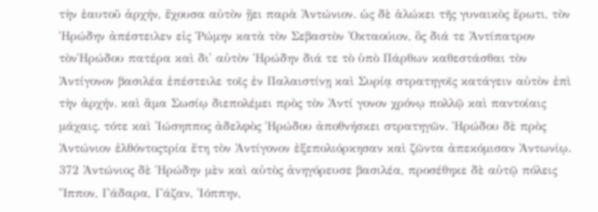τὴν ἑαυτοῦ ἀρχήν, ἔχουσα αὐτὸν ᾔει παρὰ Ἀντώνιον. ὡς δὲ ἁλώκει τῆς γυναικὸς ἔρωτι, τὸν Ἡρώδην ἀπέστειλεν εἰς Ῥώμην κατὰ τὸν Σεβαστὸν Ὀκταούιον, ὃς διά τε Ἀντίπατρον τὸνἩρώδου πατέρα καὶ δι' αὐτὸν Ἡρώδην διά τε τὸ ὑπὸ Πάρθων καθεστάσθαι τὸν Ἀντίγονον βασιλέα ἐπέστειλε τοῖς ἐν Παλαιστίνῃ καὶ Συρίᾳ στρατηγοῖς κατάγειν αὐτὸν ἐπὶ τὴν ἀρχήν. καὶ ἅμα Σωσίῳ διεπολέμει πρὸς τὸν Ἀντί γονον χρόνῳ πολλῷ καὶ παντοίαις μάχαις. τότε καὶ Ἰώσηππος ἀδελφὸς Ἡρώδου ἀποθνήσκει στρατηγῶν. Ἡρώδου δὲ πρὸς Ἀντώνιον ἐλθόντοςτρία ἔτη τὸν Ἀντίγονον ἐξεπολιόρκησαν καὶ ζῶντα ἀπεκόμισαν Ἀντωνίῳ. 372 Ἀντώνιος δὲ Ἡρώδην μὲν καὶ αὐτὸς ἀνηγόρευσε βασιλέα, προσέθηκε δὲ αὐτῷ πόλεις Ἵππον, Γάδαρα, Γάζαν, Ἰόππην,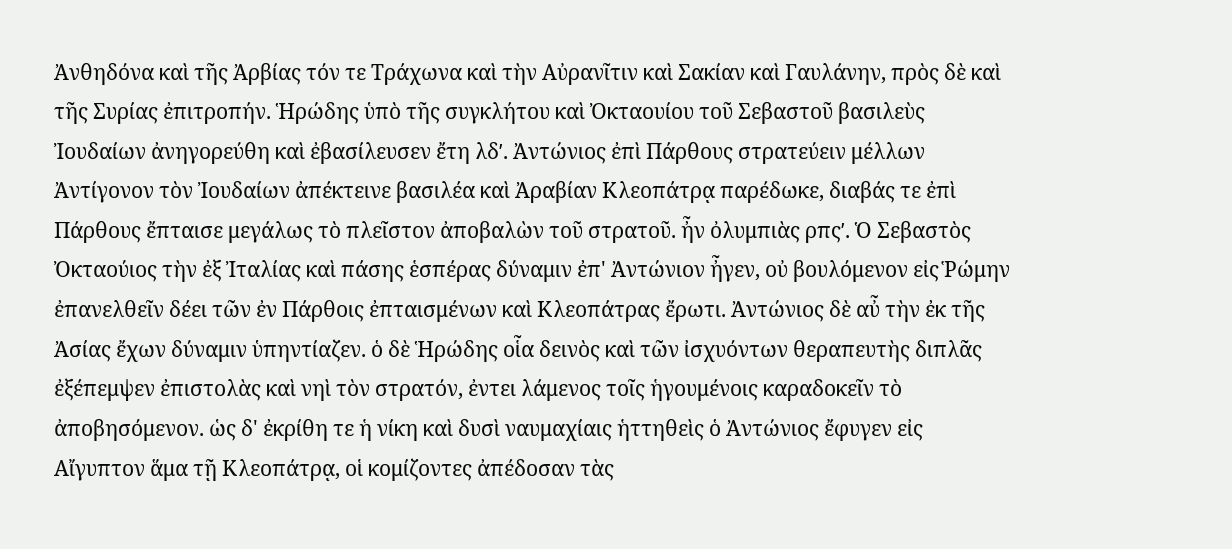Ἀνθηδόνα καὶ τῆς Ἀρβίας τόν τε Τράχωνα καὶ τὴν Αὐρανῖτιν καὶ Σακίαν καὶ Γαυλάνην, πρὸς δὲ καὶ τῆς Συρίας ἐπιτροπήν. Ἡρώδης ὑπὸ τῆς συγκλήτου καὶ Ὀκταουίου τοῦ Σεβαστοῦ βασιλεὺς Ἰουδαίων ἀνηγορεύθη καὶ ἐβασίλευσεν ἔτη λδʹ. Ἀντώνιος ἐπὶ Πάρθους στρατεύειν μέλλων Ἀντίγονον τὸν Ἰουδαίων ἀπέκτεινε βασιλέα καὶ Ἀραβίαν Κλεοπάτρᾳ παρέδωκε, διαβάς τε ἐπὶ Πάρθους ἔπταισε μεγάλως τὸ πλεῖστον ἀποβαλὼν τοῦ στρατοῦ. ἦν ὀλυμπιὰς ρπςʹ. Ὁ Σεβαστὸς Ὀκταούιος τὴν ἐξ Ἰταλίας καὶ πάσης ἑσπέρας δύναμιν ἐπ' Ἀντώνιον ἦγεν, οὐ βουλόμενον εἰς Ῥώμην ἐπανελθεῖν δέει τῶν ἐν Πάρθοις ἐπταισμένων καὶ Κλεοπάτρας ἔρωτι. Ἀντώνιος δὲ αὖ τὴν ἐκ τῆς Ἀσίας ἔχων δύναμιν ὑπηντίαζεν. ὁ δὲ Ἡρώδης οἷα δεινὸς καὶ τῶν ἰσχυόντων θεραπευτὴς διπλᾶς ἐξέπεμψεν ἐπιστολὰς καὶ νηὶ τὸν στρατόν, ἐντει λάμενος τοῖς ἡγουμένοις καραδοκεῖν τὸ ἀποβησόμενον. ὡς δ' ἐκρίθη τε ἡ νίκη καὶ δυσὶ ναυμαχίαις ἡττηθεὶς ὁ Ἀντώνιος ἔφυγεν εἰς Αἴγυπτον ἅμα τῇ Κλεοπάτρᾳ, οἱ κομίζοντες ἀπέδοσαν τὰς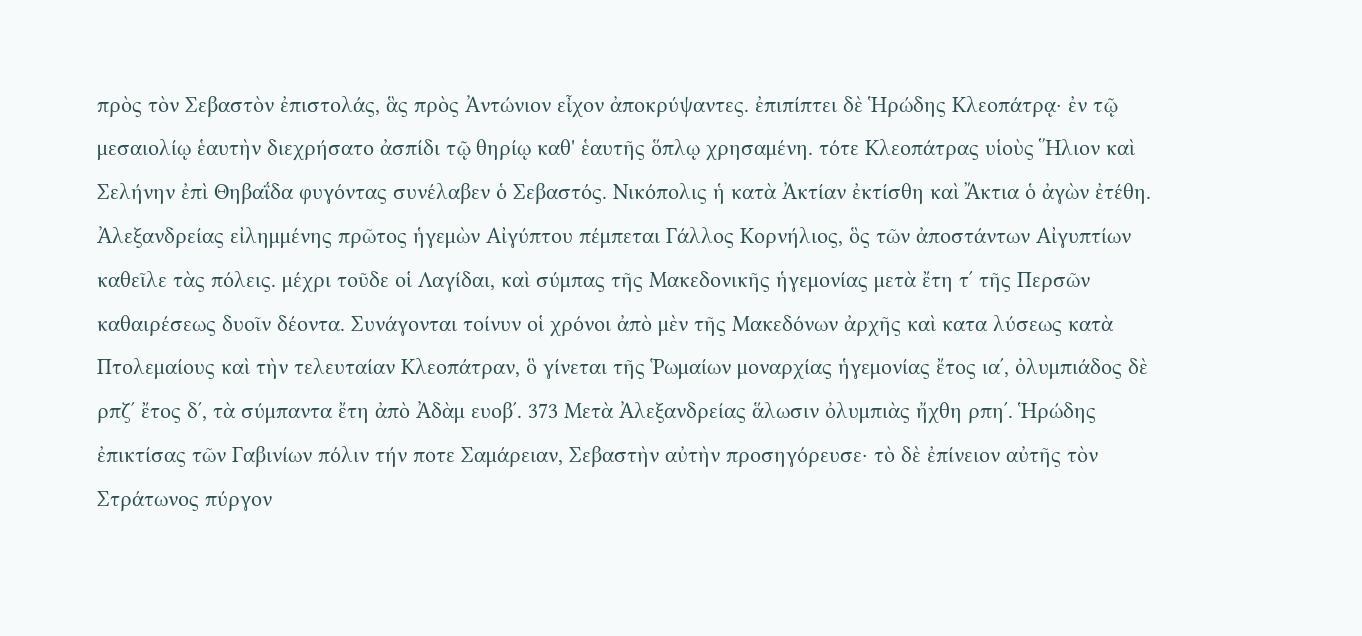πρὸς τὸν Σεβαστὸν ἐπιστολάς, ἃς πρὸς Ἀντώνιον εἶχον ἀποκρύψαντες. ἐπιπίπτει δὲ Ἡρώδης Κλεοπάτρᾳ· ἐν τῷ μεσαιολίῳ ἑαυτὴν διεχρήσατο ἀσπίδι τῷ θηρίῳ καθ' ἑαυτῆς ὅπλῳ χρησαμένη. τότε Κλεοπάτρας υἱοὺς Ἥλιον καὶ Σελήνην ἐπὶ Θηβαΐδα φυγόντας συνέλαβεν ὁ Σεβαστός. Νικόπολις ἡ κατὰ Ἀκτίαν ἐκτίσθη καὶ Ἄκτια ὁ ἀγὼν ἐτέθη. Ἀλεξανδρείας εἰλημμένης πρῶτος ἡγεμὼν Αἰγύπτου πέμπεται Γάλλος Κορνήλιος, ὃς τῶν ἀποστάντων Αἰγυπτίων καθεῖλε τὰς πόλεις. μέχρι τοῦδε οἱ Λαγίδαι, καὶ σύμπας τῆς Μακεδονικῆς ἡγεμονίας μετὰ ἔτη τʹ τῆς Περσῶν καθαιρέσεως δυοῖν δέοντα. Συνάγονται τοίνυν οἱ χρόνοι ἀπὸ μὲν τῆς Μακεδόνων ἀρχῆς καὶ κατα λύσεως κατὰ Πτολεμαίους καὶ τὴν τελευταίαν Κλεοπάτραν, ὃ γίνεται τῆς Ῥωμαίων μοναρχίας ἡγεμονίας ἔτος ιαʹ, ὀλυμπιάδος δὲ ρπζʹ ἔτος δʹ, τὰ σύμπαντα ἔτη ἀπὸ Ἀδὰμ ευοβʹ. 373 Μετὰ Ἀλεξανδρείας ἅλωσιν ὀλυμπιὰς ἤχθη ρπηʹ. Ἡρώδης ἐπικτίσας τῶν Γαβινίων πόλιν τήν ποτε Σαμάρειαν, Σεβαστὴν αὐτὴν προσηγόρευσε· τὸ δὲ ἐπίνειον αὐτῆς τὸν Στράτωνος πύργον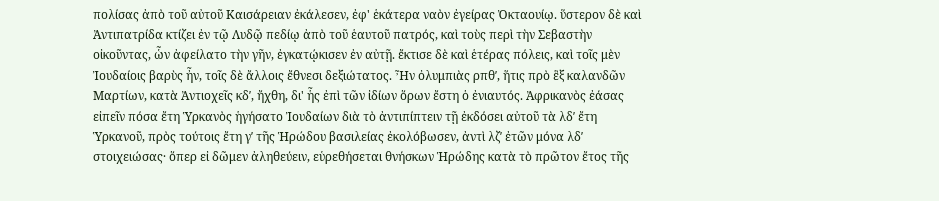πολίσας ἀπὸ τοῦ αὐτοῦ Καισάρειαν ἐκάλεσεν, ἐφ' ἑκάτερα ναὸν ἐγείρας Ὀκταουίῳ. ὕστερον δὲ καὶ Ἀντιπατρίδα κτίζει ἐν τῷ Λυδῷ πεδίῳ ἀπὸ τοῦ ἑαυτοῦ πατρός, καὶ τοὺς περὶ τὴν Σεβαστὴν οἰκοῦντας, ὧν ἀφείλατο τὴν γῆν, ἐγκατῴκισεν ἐν αὐτῇ. ἔκτισε δὲ καὶ ἑτέρας πόλεις, καὶ τοῖς μὲν Ἰουδαίοις βαρὺς ἦν, τοῖς δὲ ἄλλοις ἔθνεσι δεξιώτατος. Ἦν ὀλυμπιὰς ρπθʹ, ἥτις πρὸ ἓξ καλανδῶν Μαρτίων, κατὰ Ἀντιοχεῖς κδʹ, ἤχθη, δι' ἧς ἐπὶ τῶν ἰδίων ὅρων ἔστη ὁ ἐνιαυτός. Ἀφρικανὸς ἐάσας εἰπεῖν πόσα ἔτη Ὑρκανὸς ἡγήσατο Ἰουδαίων διὰ τὸ ἀντιπίπτειν τῇ ἐκδόσει αὐτοῦ τὰ λδʹ ἔτη Ὑρκανοῦ, πρὸς τούτοις ἔτη γʹ τῆς Ἡρώδου βασιλείας ἐκολόβωσεν, ἀντὶ λζʹ ἐτῶν μόνα λδʹ στοιχειώσας· ὅπερ εἰ δῶμεν ἀληθεύειν, εὑρεθήσεται θνήσκων Ἡρώδης κατὰ τὸ πρῶτον ἔτος τῆς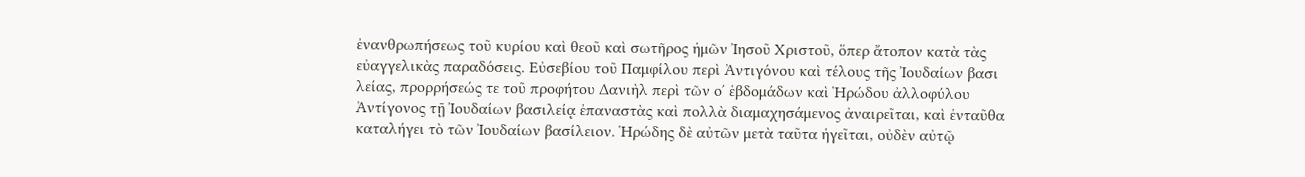ἐνανθρωπήσεως τοῦ κυρίου καὶ θεοῦ καὶ σωτῆρος ἡμῶν Ἰησοῦ Χριστοῦ, ὅπερ ἄτοπον κατὰ τὰς εὐαγγελικὰς παραδόσεις. Εὐσεβίου τοῦ Παμφίλου περὶ Ἀντιγόνου καὶ τέλους τῆς Ἰουδαίων βασι λείας, προρρήσεώς τε τοῦ προφήτου Δανιὴλ περὶ τῶν οʹ ἑβδομάδων καὶ Ἡρώδου ἀλλοφύλου Ἀντίγονος τῇ Ἰουδαίων βασιλείᾳ ἐπαναστὰς καὶ πολλὰ διαμαχησάμενος ἀναιρεῖται, καὶ ἐνταῦθα καταλήγει τὸ τῶν Ἰουδαίων βασίλειον. Ἡρώδης δὲ αὐτῶν μετὰ ταῦτα ἡγεῖται, οὐδὲν αὐτῷ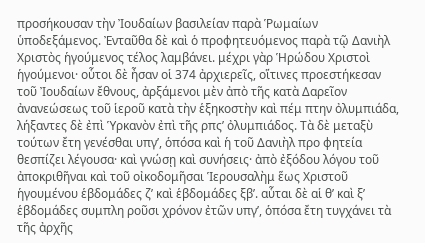προσήκουσαν τὴν Ἰουδαίων βασιλείαν παρὰ Ῥωμαίων ὑποδεξάμενος. Ἐνταῦθα δὲ καὶ ὁ προφητευόμενος παρὰ τῷ Δανιὴλ Χριστὸς ἡγούμενος τέλος λαμβάνει. μέχρι γὰρ Ἡρώδου Χριστοὶ ἡγούμενοι· οὗτοι δὲ ἦσαν οἱ 374 ἀρχιερεῖς, οἵτινες προεστήκεσαν τοῦ Ἰουδαίων ἔθνους, ἀρξάμενοι μὲν ἀπὸ τῆς κατὰ Δαρεῖον ἀνανεώσεως τοῦ ἱεροῦ κατὰ τὴν ἑξηκοστὴν καὶ πέμ πτην ὀλυμπιάδα, λήξαντες δὲ ἐπὶ Ὑρκανὸν ἐπὶ τῆς ρπςʹ ὀλυμπιάδος. Τὰ δὲ μεταξὺ τούτων ἔτη γενέσθαι υπγʹ, ὁπόσα καὶ ἡ τοῦ Δανιὴλ προ φητεία θεσπίζει λέγουσα· καὶ γνώσῃ καὶ συνήσεις· ἀπὸ ἐξόδου λόγου τοῦ ἀποκριθῆναι καὶ τοῦ οἰκοδομῆσαι Ἱερουσαλὴμ ἕως Χριστοῦ ἡγουμένου ἑβδομάδες ζʹ καὶ ἑβδομάδες ξβʹ. αὗται δὲ αἱ θʹ καὶ ξʹ ἑβδομάδες συμπλη ροῦσι χρόνον ἐτῶν υπγʹ, ὁπόσα ἔτη τυγχάνει τὰ τῆς ἀρχῆς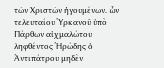τῶν Χριστῶν ἡγουμένων. ὧν τελευταίου Ὑρκανοῦ ὑπὸ Πάρθων αἰχμαλώτου ληφθέντος Ἡρώδης ὁ Ἀντιπάτρου μηδὲν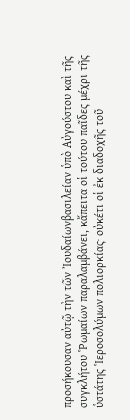προσήκουσαν αὐτῷ τὴν τῶν Ἰουδαίωνβασιλείαν ὑπὸ Αὐγούστου καὶ τῆς συγκλήτου Ῥωμαίων παραλαμβάνει, κἄπειτα οἱ τούτου παῖδες μέχρι τῆς ὑστάτης Ἱεροσολύμων πολιορκίας· οὐκέτι οἱ ἐκ διαδοχῆς τοῦ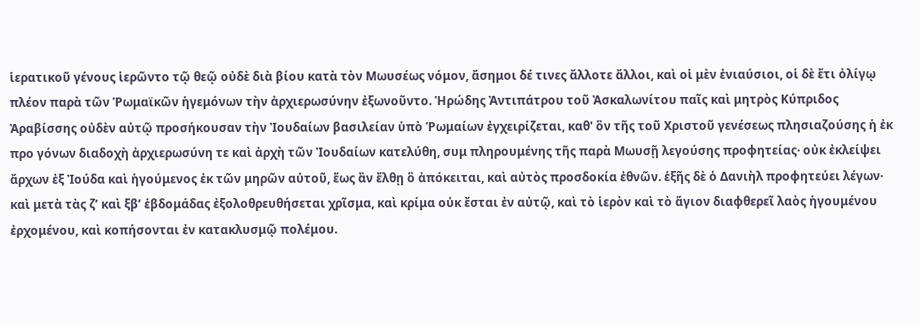ἱερατικοῦ γένους ἱερῶντο τῷ θεῷ οὐδὲ διὰ βίου κατὰ τὸν Μωυσέως νόμον, ἄσημοι δέ τινες ἄλλοτε ἄλλοι, καὶ οἱ μὲν ἐνιαύσιοι, οἱ δὲ ἔτι ὀλίγῳ πλέον παρὰ τῶν Ῥωμαϊκῶν ἡγεμόνων τὴν ἀρχιερωσύνην ἐξωνοῦντο. Ἡρώδης Ἀντιπάτρου τοῦ Ἀσκαλωνίτου παῖς καὶ μητρὸς Κύπριδος Ἀραβίσσης οὐδὲν αὐτῷ προσήκουσαν τὴν Ἰουδαίων βασιλείαν ὑπὸ Ῥωμαίων ἐγχειρίζεται, καθ' ὃν τῆς τοῦ Χριστοῦ γενέσεως πλησιαζούσης ἡ ἐκ προ γόνων διαδοχὴ ἀρχιερωσύνη τε καὶ ἀρχὴ τῶν Ἰουδαίων κατελύθη, συμ πληρουμένης τῆς παρὰ Μωυσῇ λεγούσης προφητείας· οὐκ ἐκλείψει ἄρχων ἐξ Ἰούδα καὶ ἡγούμενος ἐκ τῶν μηρῶν αὐτοῦ, ἕως ἂν ἔλθῃ ὃ ἀπόκειται, καὶ αὐτὸς προσδοκία ἐθνῶν. ἑξῆς δὲ ὁ Δανιὴλ προφητεύει λέγων· καὶ μετὰ τὰς ζʹ καὶ ξβʹ ἑβδομάδας ἐξολοθρευθήσεται χρῖσμα, καὶ κρίμα οὐκ ἔσται ἐν αὐτῷ, καὶ τὸ ἱερὸν καὶ τὸ ἅγιον διαφθερεῖ λαὸς ἡγουμένου ἐρχομένου, καὶ κοπήσονται ἐν κατακλυσμῷ πολέμου.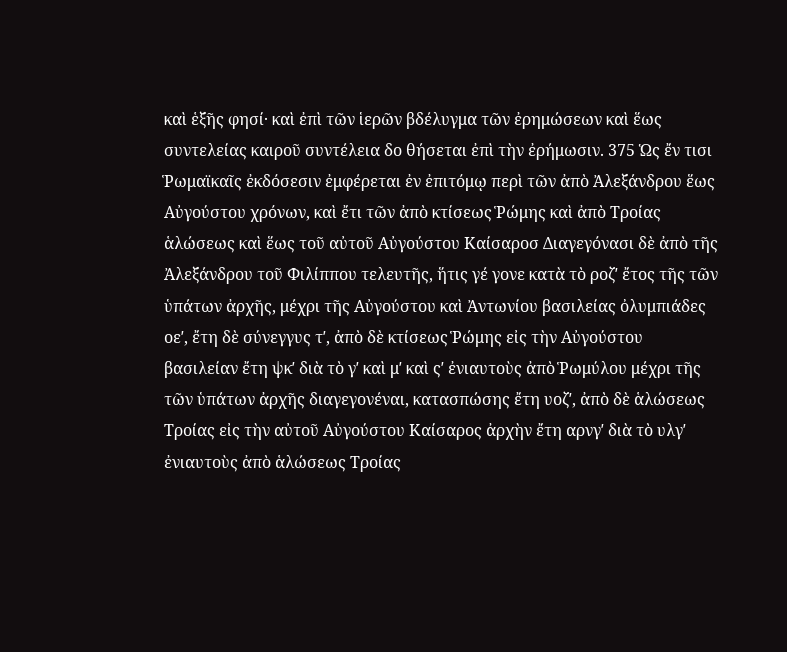καὶ ἑξῆς φησί· καὶ ἐπὶ τῶν ἱερῶν βδέλυγμα τῶν ἐρημώσεων καὶ ἕως συντελείας καιροῦ συντέλεια δο θήσεται ἐπὶ τὴν ἐρήμωσιν. 375 Ὡς ἔν τισι Ῥωμαϊκαῖς ἐκδόσεσιν ἐμφέρεται ἐν ἐπιτόμῳ περὶ τῶν ἀπὸ Ἀλεξάνδρου ἕως Αὐγούστου χρόνων, καὶ ἔτι τῶν ἀπὸ κτίσεως Ῥώμης καὶ ἀπὸ Τροίας ἁλώσεως καὶ ἕως τοῦ αὐτοῦ Αὐγούστου Καίσαροσ Διαγεγόνασι δὲ ἀπὸ τῆς Ἀλεξάνδρου τοῦ Φιλίππου τελευτῆς, ἥτις γέ γονε κατὰ τὸ ροζʹ ἔτος τῆς τῶν ὑπάτων ἀρχῆς, μέχρι τῆς Αὐγούστου καὶ Ἀντωνίου βασιλείας ὀλυμπιάδες οεʹ, ἔτη δὲ σύνεγγυς τʹ, ἀπὸ δὲ κτίσεως Ῥώμης εἰς τὴν Αὐγούστου βασιλείαν ἔτη ψκʹ διὰ τὸ γʹ καὶ μʹ καὶ ςʹ ἐνιαυτοὺς ἀπὸ Ῥωμύλου μέχρι τῆς τῶν ὑπάτων ἀρχῆς διαγεγονέναι, κατασπώσης ἔτη υοζʹ, ἀπὸ δὲ ἁλώσεως Τροίας εἰς τὴν αὐτοῦ Αὐγούστου Καίσαρος ἀρχὴν ἔτη αρνγʹ διὰ τὸ υλγʹ ἐνιαυτοὺς ἀπὸ ἁλώσεως Τροίας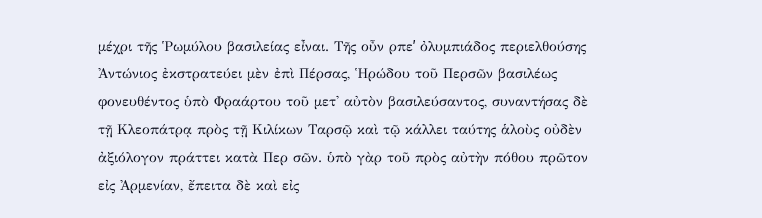μέχρι τῆς Ῥωμύλου βασιλείας εἶναι. Τῆς οὖν ρπεʹ ὀλυμπιάδος περιελθούσης Ἀντώνιος ἐκστρατεύει μὲν ἐπὶ Πέρσας, Ἡρώδου τοῦ Περσῶν βασιλέως φονευθέντος ὑπὸ Φραάρτου τοῦ μετ' αὐτὸν βασιλεύσαντος, συναντήσας δὲ τῇ Κλεοπάτρᾳ πρὸς τῇ Κιλίκων Ταρσῷ καὶ τῷ κάλλει ταύτης ἁλοὺς οὐδὲν ἀξιόλογον πράττει κατὰ Περ σῶν. ὑπὸ γὰρ τοῦ πρὸς αὐτὴν πόθου πρῶτον εἰς Ἀρμενίαν, ἔπειτα δὲ καὶ εἰς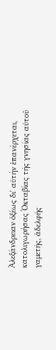Ἀλεξάνδρειαν ὀξέως δι' αὐτὴν ἐπανέρχεται, κατολιγωρήσας Ὀκταβίας τῆς γνησίας αὐτοῦ γαμετῆς, ἀδελφῆς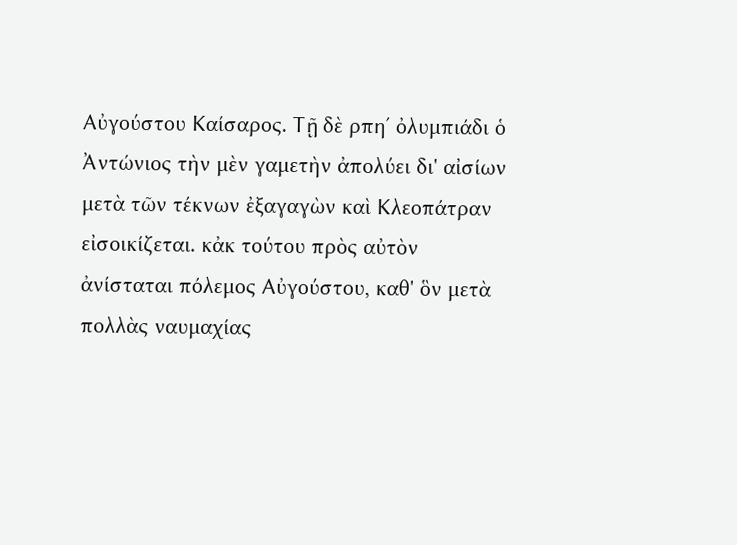Αὐγούστου Καίσαρος. Τῇ δὲ ρπηʹ ὀλυμπιάδι ὁ Ἀντώνιος τὴν μὲν γαμετὴν ἀπολύει δι' αἰσίων μετὰ τῶν τέκνων ἐξαγαγὼν καὶ Κλεοπάτραν εἰσοικίζεται. κἀκ τούτου πρὸς αὐτὸν ἀνίσταται πόλεμος Αὐγούστου, καθ' ὃν μετὰ πολλὰς ναυμαχίας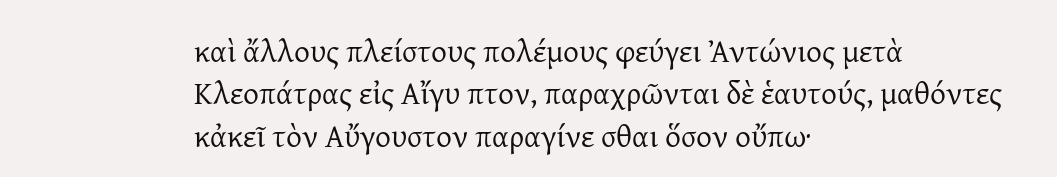καὶ ἄλλους πλείστους πολέμους φεύγει Ἀντώνιος μετὰ Κλεοπάτρας εἰς Αἴγυ πτον, παραχρῶνται δὲ ἑαυτούς, μαθόντες κἀκεῖ τὸν Αὔγουστον παραγίνε σθαι ὅσον οὔπω·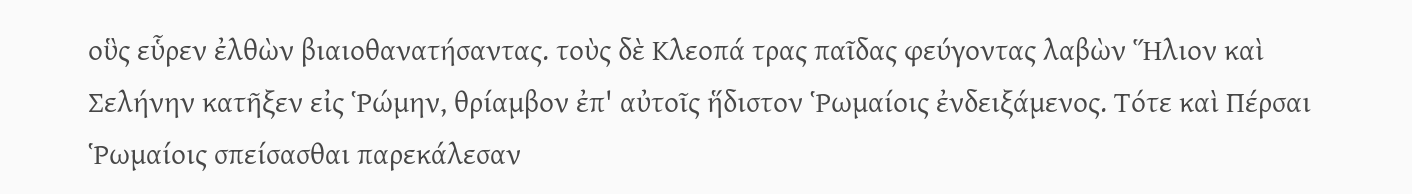οὓς εὗρεν ἐλθὼν βιαιοθανατήσαντας. τοὺς δὲ Κλεοπά τρας παῖδας φεύγοντας λαβὼν Ἥλιον καὶ Σελήνην κατῆξεν εἰς Ῥώμην, θρίαμβον ἐπ' αὐτοῖς ἥδιστον Ῥωμαίοις ἐνδειξάμενος. Τότε καὶ Πέρσαι Ῥωμαίοις σπείσασθαι παρεκάλεσαν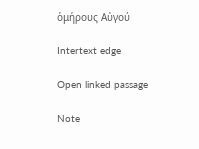ὁμήρους Αὐγού

Intertext edge

Open linked passage

Note